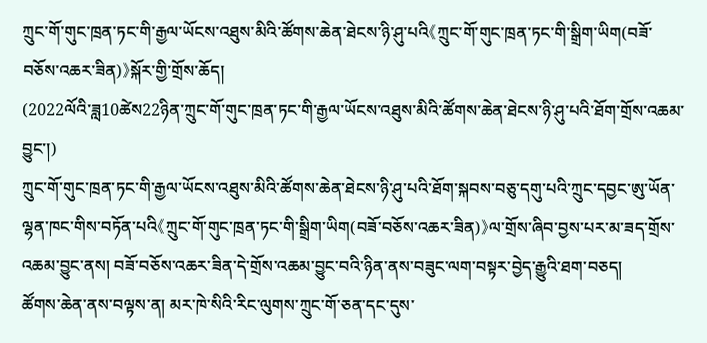ཀྲུང་གོ་གུང་ཁྲན་ཏང་གི་རྒྱལ་ཡོངས་འཐུས་མིའི་ཚོགས་ཆེན་ཐེངས་ཉི་ཤུ་པའི《ཀྲུང་གོ་གུང་ཁྲན་ཏང་གི་སྒྲིག་ཡིག(བཟོ་བཅོས་འཆར་ཟིན)》སྐོར་གྱི་གྲོས་ཆོད།
(2022ལོའི་ཟླ10ཚེས22ཉིན་ཀྲུང་གོ་གུང་ཁྲན་ཏང་གི་རྒྱལ་ཡོངས་འཐུས་མིའི་ཚོགས་ཆེན་ཐེངས་ཉི་ཤུ་པའི་ཐོག་གྲོས་འཆམ་བྱུང་།)
ཀྲུང་གོ་གུང་ཁྲན་ཏང་གི་རྒྱལ་ཡོངས་འཐུས་མིའི་ཚོགས་ཆེན་ཐེངས་ཉི་ཤུ་པའི་ཐོག་སྐབས་བཅུ་དགུ་པའི་ཀྲུང་དབྱང་ཨུ་ཡོན་ལྷན་ཁང་གིས་བཏོན་པའི《ཀྲུང་གོ་གུང་ཁྲན་ཏང་གི་སྒྲིག་ཡིག(བཟོ་བཅོས་འཆར་ཟིན)》ལ་གྲོས་ཞིབ་བྱས་པར་མ་ཟད་གྲོས་འཆམ་བྱུང་ནས། བཟོ་བཅོས་འཆར་ཟིན་དེ་གྲོས་འཆམ་བྱུང་བའི་ཉིན་ནས་བཟུང་ལག་བསྟར་བྱེད་རྒྱུའི་ཐག་བཅད།
ཚོགས་ཆེན་ནས་བལྟས་ན། མར་ཁེ་སིའི་རིང་ལུགས་ཀྲུང་གོ་ཅན་དང་དུས་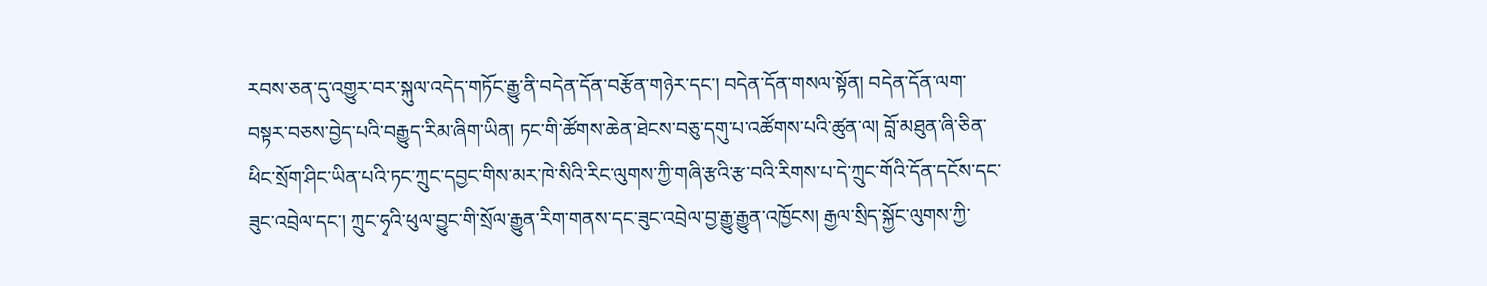རབས་ཅན་དུ་འགྱུར་བར་སྐུལ་འདེད་གཏོང་རྒྱུ་ནི་བདེན་དོན་བརྩོན་གཉེར་དང་། བདེན་དོན་གསལ་སྟོན། བདེན་དོན་ལག་བསྟར་བཅས་བྱེད་པའི་བརྒྱུད་རིམ་ཞིག་ཡིན། ཏང་གི་ཚོགས་ཆེན་ཐེངས་བཅུ་དགུ་པ་འཚོགས་པའི་ཚུན་ལ། བློ་མཐུན་ཞི་ཅིན་ཕིང་སྲོག་ཤིང་ཡིན་པའི་ཏང་ཀྲུང་དབྱང་གིས་མར་ཁེ་སིའི་རིང་ལུགས་ཀྱི་གཞི་རྩའི་རྩ་བའི་རིགས་པ་དེ་ཀྲུང་གོའི་དོན་དངོས་དང་ཟུང་འབྲེལ་དང་། ཀྲུང་ཧྭའི་ཕུལ་བྱུང་གི་སྲོལ་རྒྱུན་རིག་གནས་དང་ཟུང་འབྲེལ་བྱ་རྒྱུ་རྒྱུན་འཁྱོངས། རྒྱལ་སྲིད་སྐྱོང་ལུགས་ཀྱི་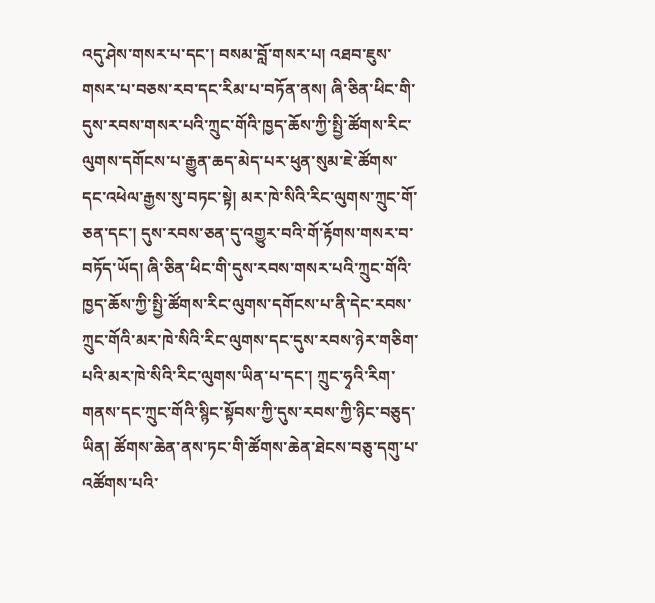འདུ་ཤེས་གསར་པ་དང་། བསམ་བློ་གསར་པ། འཐབ་ཇུས་གསར་པ་བཅས་རབ་དང་རིམ་པ་བཏོན་ནས། ཞི་ཅིན་ཕིང་གི་དུས་རབས་གསར་པའི་ཀྲུང་གོའི་ཁྱད་ཆོས་ཀྱི་སྤྱི་ཚོགས་རིང་ལུགས་དགོངས་པ་རྒྱུན་ཆད་མེད་པར་ཕུན་སུམ་ཇེ་ཚོགས་དང་འཕེལ་རྒྱས་སུ་བཏང་སྟེ། མར་ཁེ་སིའི་རིང་ལུགས་ཀྲུང་གོ་ཅན་དང་། དུས་རབས་ཅན་དུ་འགྱུར་བའི་གོ་རྟོགས་གསར་བ་བཏོད་ཡོད། ཞི་ཅིན་ཕིང་གི་དུས་རབས་གསར་པའི་ཀྲུང་གོའི་ཁྱད་ཆོས་ཀྱི་སྤྱི་ཚོགས་རིང་ལུགས་དགོངས་པ་ནི་དེང་རབས་ཀྲུང་གོའི་མར་ཁེ་སིའི་རིང་ལུགས་དང་དུས་རབས་ཉེར་གཅིག་པའི་མར་ཁེ་སིའི་རིང་ལུགས་ཡིན་པ་དང་། ཀྲུང་ཧྭའི་རིག་གནས་དང་ཀྲུང་གོའི་སྙིང་སྟོབས་ཀྱི་དུས་རབས་ཀྱི་ཉིང་བཅུད་ཡིན། ཚོགས་ཆེན་ནས་ཏང་གི་ཚོགས་ཆེན་ཐེངས་བཅུ་དགུ་པ་འཚོགས་པའི་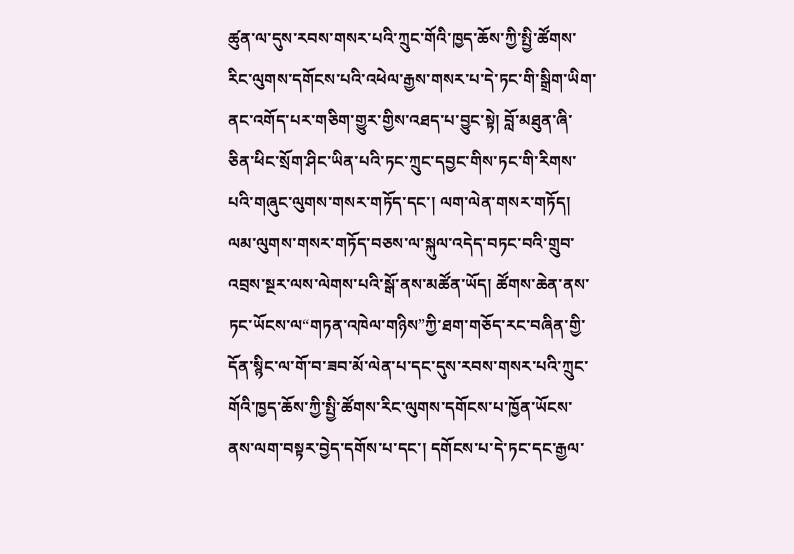ཚུན་ལ་དུས་རབས་གསར་པའི་ཀྲུང་གོའི་ཁྱད་ཆོས་ཀྱི་སྤྱི་ཚོགས་རིང་ལུགས་དགོངས་པའི་འཕེལ་རྒྱས་གསར་པ་དེ་ཏང་གི་སྒྲིག་ཡིག་ནང་འགོད་པར་གཅིག་གྱུར་གྱིས་འཐད་པ་བྱུང་སྟེ། བློ་མཐུན་ཞི་ཅིན་ཕིང་སྲོག་ཤིང་ཡིན་པའི་ཏང་ཀྲུང་དབྱང་གིས་ཏང་གི་རིགས་པའི་གཞུང་ལུགས་གསར་གཏོད་དང་། ལག་ལེན་གསར་གཏོད། ལམ་ལུགས་གསར་གཏོད་བཅས་ལ་སྐུལ་འདེད་བཏང་བའི་གྲུབ་འབྲས་སྔར་ལས་ལེགས་པའི་སྒོ་ནས་མཚོན་ཡོད། ཚོགས་ཆེན་ནས་ཏང་ཡོངས་ལ“གཏན་འཁེལ་གཉིས”ཀྱི་ཐག་གཅོད་རང་བཞིན་གྱི་དོན་སྙིང་ལ་གོ་བ་ཟབ་མོ་ལེན་པ་དང་དུས་རབས་གསར་པའི་ཀྲུང་གོའི་ཁྱད་ཆོས་ཀྱི་སྤྱི་ཚོགས་རིང་ལུགས་དགོངས་པ་ཁྱོན་ཡོངས་ནས་ལག་བསྟར་བྱེད་དགོས་པ་དང་། དགོངས་པ་དེ་ཏང་དང་རྒྱལ་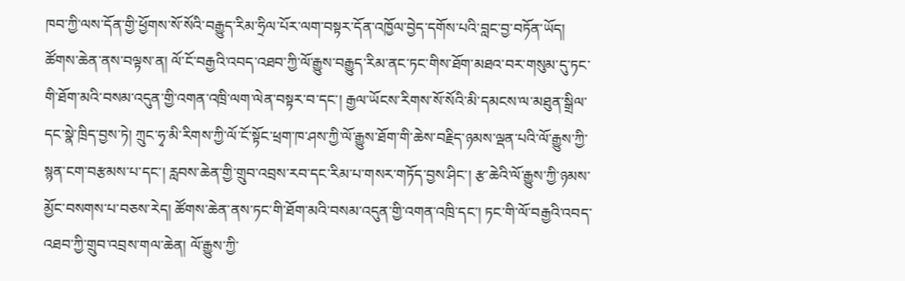ཁབ་ཀྱི་ལས་དོན་གྱི་ཕྱོགས་སོ་སོའི་བརྒྱུད་རིམ་ཧྲིལ་པོར་ལག་བསྟར་དོན་འཁྱོལ་བྱེད་དགོས་པའི་བླང་བྱ་བཏོན་ཡོད།
ཚོགས་ཆེན་ནས་བལྟས་ན། ལོ་ངོ་བརྒྱའི་འབད་འཐབ་ཀྱི་ལོ་རྒྱུས་བརྒྱུད་རིམ་ནང་ཏང་གིས་ཐོག་མཐའ་བར་གསུམ་དུ་ཏང་གི་ཐོག་མའི་བསམ་འདུན་གྱི་འགན་འཁྲི་ལག་ལེན་བསྟར་བ་དང་། རྒྱལ་ཡོངས་རིགས་སོ་སོའི་མི་དམངས་ལ་མཐུན་སྒྲིལ་དང་སྣེ་ཁྲིད་བྱས་ཏེ། ཀྲུང་ཧྭ་མི་རིགས་ཀྱི་ལོ་ངོ་སྟོང་ཕྲག་ཁ་ཤས་ཀྱི་ལོ་རྒྱུས་ཐོག་གི་ཆེས་བརྗིད་ཉམས་ལྡན་པའི་ལོ་རྒྱུས་ཀྱི་སྙན་ངག་བརྩམས་པ་དང་། རླབས་ཆེན་གྱི་གྲུབ་འབྲས་རབ་དང་རིམ་པ་གསར་གཏོད་བྱས་ཤིང་། རྩ་ཆེའི་ལོ་རྒྱུས་ཀྱི་ཉམས་མྱོང་བསགས་པ་བཅས་རེད། ཚོགས་ཆེན་ནས་ཏང་གི་ཐོག་མའི་བསམ་འདུན་གྱི་འགན་འཁྲི་དང་། ཏང་གི་ལོ་བརྒྱའི་འབད་འཐབ་ཀྱི་གྲུབ་འབྲས་གལ་ཆེན། ལོ་རྒྱུས་ཀྱི་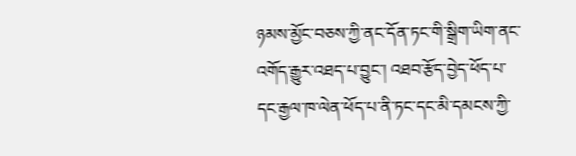ཉམས་མྱོང་བཅས་ཀྱི་ནང་དོན་ཏང་གི་སྒྲིག་ཡིག་ནང་འགོད་རྒྱུར་འཐད་པ་བྱུང་། འཐབ་རྩོད་བྱེད་ཕོད་པ་དང་རྒྱལ་ཁ་ལེན་ཕོད་པ་ནི་ཏང་དང་མི་དམངས་ཀྱི་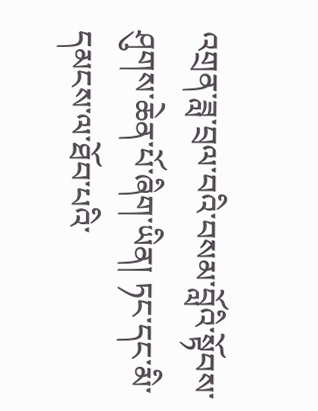འགྲན་ཟླ་བྲལ་བའི་བསམ་བློའི་སྟོབས་ཤུགས་ཆེན་པོ་ཞིག་ཡིན། ཏང་དང་མི་དམངས་ལ་ཐོབ་པའི་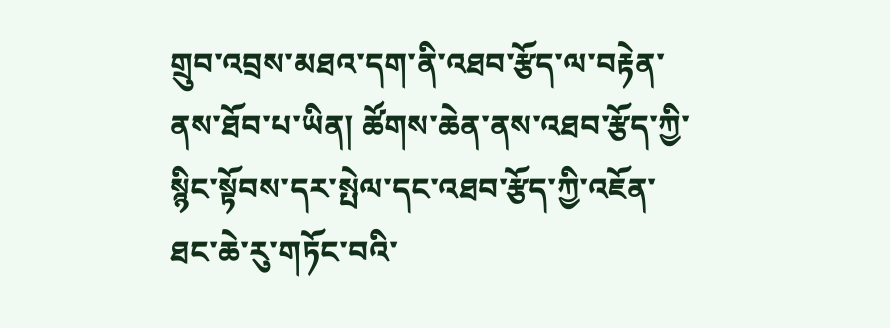གྲུབ་འབྲས་མཐའ་དག་ནི་འཐབ་རྩོད་ལ་བརྟེན་ནས་ཐོབ་པ་ཡིན། ཚོགས་ཆེན་ནས་འཐབ་རྩོད་ཀྱི་སྙིང་སྟོབས་དར་སྤེལ་དང་འཐབ་རྩོད་ཀྱི་འཇོན་ཐང་ཆེ་རུ་གཏོང་བའི་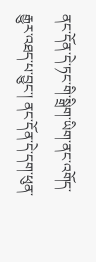ནང་དོན་དེ་ཏང་གི་སྒྲིག་ཡིག་ནང་འགོད་རྒྱུར་འཐད་པ་བྱུང་། ནང་དོན་དེ་དག་ཕུན་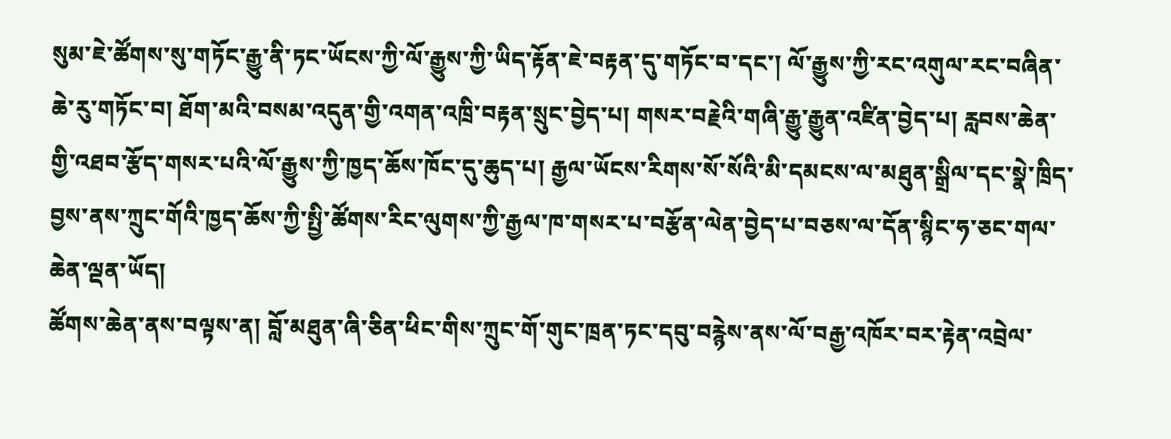སུམ་ཇེ་ཚོགས་སུ་གཏོང་རྒྱུ་ནི་ཏང་ཡོངས་ཀྱི་ལོ་རྒྱུས་ཀྱི་ཡིད་རྟོན་ཇེ་བརྟན་དུ་གཏོང་བ་དང་། ལོ་རྒྱུས་ཀྱི་རང་འགུལ་རང་བཞིན་ཆེ་རུ་གཏོང་བ། ཐོག་མའི་བསམ་འདུན་གྱི་འགན་འཁྲི་བརྟན་སྲུང་བྱེད་པ། གསར་བརྗེའི་གཞི་རྒྱུ་རྒྱུན་འཛིན་བྱེད་པ། རླབས་ཆེན་གྱི་འཐབ་རྩོད་གསར་པའི་ལོ་རྒྱུས་ཀྱི་ཁྱད་ཆོས་ཁོང་དུ་ཆུད་པ། རྒྱལ་ཡོངས་རིགས་སོ་སོའི་མི་དམངས་ལ་མཐུན་སྒྲིལ་དང་སྣེ་ཁྲིད་བྱས་ནས་ཀྲུང་གོའི་ཁྱད་ཆོས་ཀྱི་སྤྱི་ཚོགས་རིང་ལུགས་ཀྱི་རྒྱལ་ཁ་གསར་པ་བརྩོན་ལེན་བྱེད་པ་བཅས་ལ་དོན་སྙིང་ཧ་ཅང་གལ་ཆེན་ལྡན་ཡོད།
ཚོགས་ཆེན་ནས་བལྟས་ན། བློ་མཐུན་ཞི་ཅིན་ཕིང་གིས་ཀྲུང་གོ་གུང་ཁྲན་ཏང་དབུ་བརྙེས་ནས་ལོ་བརྒྱ་འཁོར་བར་རྟེན་འབྲེལ་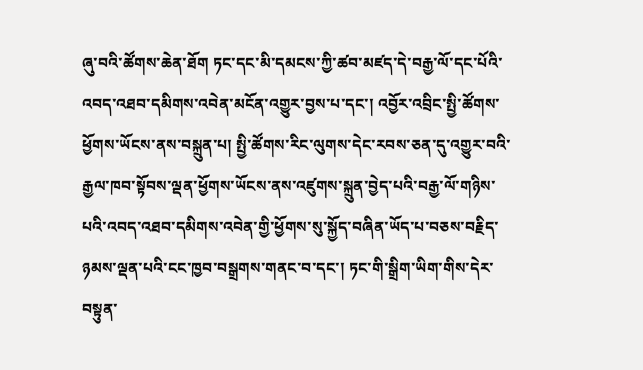ཞུ་བའི་ཚོགས་ཆེན་ཐོག ཏང་དང་མི་དམངས་ཀྱི་ཚབ་མཛད་དེ་བརྒྱ་ལོ་དང་པོའི་འབད་འཐབ་དམིགས་འབེན་མངོན་འགྱུར་བྱས་པ་དང་། འབྱོར་འབྲིང་སྤྱི་ཚོགས་ཕྱོགས་ཡོངས་ནས་བསྐྲུན་པ། སྤྱི་ཚོགས་རིང་ལུགས་དེང་རབས་ཅན་དུ་འགྱུར་བའི་རྒྱལ་ཁབ་སྟོབས་ལྡན་ཕྱོགས་ཡོངས་ནས་འཛུགས་སྐྲུན་བྱེད་པའི་བརྒྱ་ལོ་གཉིས་པའི་འབད་འཐབ་དམིགས་འབེན་གྱི་ཕྱོགས་སུ་སྐྱོད་བཞིན་ཡོད་པ་བཅས་བརྗིད་ཉམས་ལྡན་པའི་ངང་ཁྱབ་བསྒྲགས་གནང་བ་དང་། ཏང་གི་སྒྲིག་ཡིག་གིས་དེར་བསྟུན་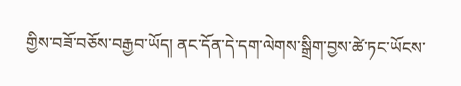གྱིས་བཟོ་བཅོས་བརྒྱབ་ཡོད། ནང་དོན་དེ་དག་ལེགས་སྒྲིག་བྱས་ཚེ་ཏང་ཡོངས་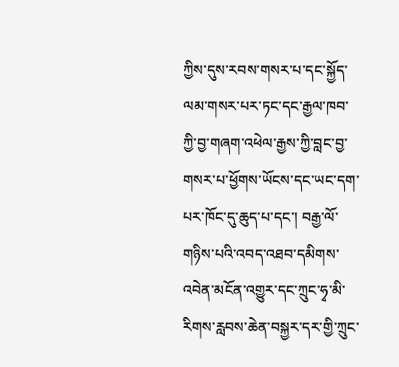ཀྱིས་དུས་རབས་གསར་པ་དང་སྐྱོད་ལམ་གསར་པར་ཏང་དང་རྒྱལ་ཁབ་ཀྱི་བྱ་གཞག་འཕེལ་རྒྱས་ཀྱི་བླང་བྱ་གསར་པ་ཕྱོགས་ཡོངས་དང་ཡང་དག་པར་ཁོང་དུ་ཆུད་པ་དང་། བརྒྱ་ལོ་གཉིས་པའི་འབད་འཐབ་དམིགས་འབེན་མངོན་འགྱུར་དང་ཀྲུང་ཧྭ་མི་རིགས་རླབས་ཆེན་བསྐྱར་དར་གྱི་ཀྲུང་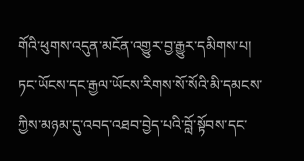གོའི་ཕུགས་འདུན་མངོན་འགྱུར་བྱ་རྒྱུར་དམིགས་པ། ཏང་ཡོངས་དང་རྒྱལ་ཡོངས་རིགས་སོ་སོའི་མི་དམངས་ཀྱིས་མཉམ་དུ་འབད་འཐབ་བྱེད་པའི་བློ་སྟོབས་དང་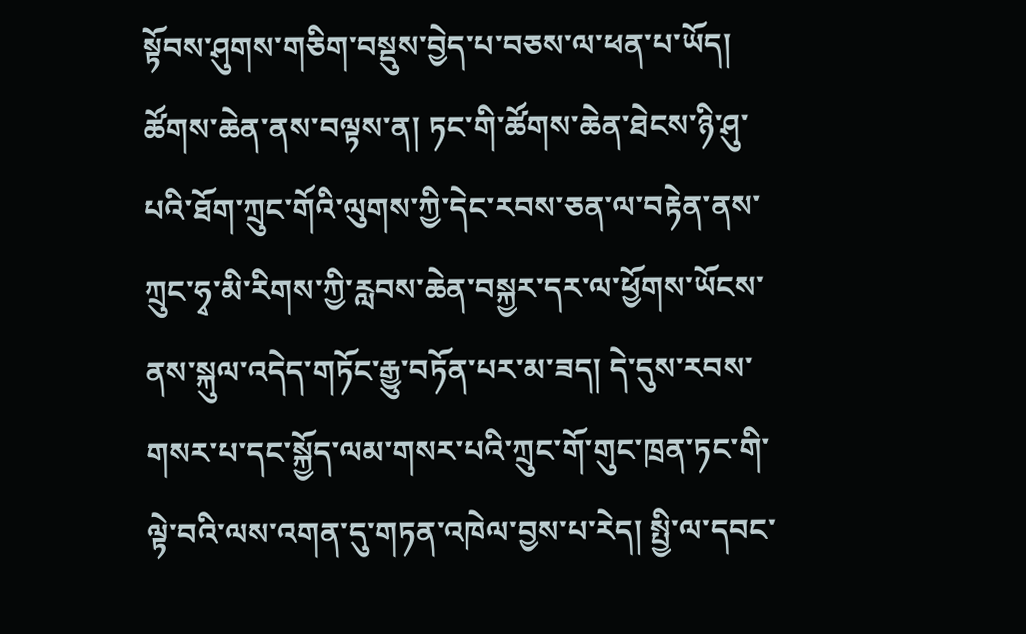སྟོབས་ཤུགས་གཅིག་བསྡུས་བྱེད་པ་བཅས་ལ་ཕན་པ་ཡོད།
ཚོགས་ཆེན་ནས་བལྟས་ན། ཏང་གི་ཚོགས་ཆེན་ཐེངས་ཉི་ཤུ་པའི་ཐོག་ཀྲུང་གོའི་ལུགས་ཀྱི་དེང་རབས་ཅན་ལ་བརྟེན་ནས་ཀྲུང་ཧྭ་མི་རིགས་ཀྱི་རླབས་ཆེན་བསྐྱར་དར་ལ་ཕྱོགས་ཡོངས་ནས་སྐུལ་འདེད་གཏོང་རྒྱུ་བཏོན་པར་མ་ཟད། དེ་དུས་རབས་གསར་པ་དང་སྐྱོད་ལམ་གསར་པའི་ཀྲུང་གོ་གུང་ཁྲན་ཏང་གི་ལྟེ་བའི་ལས་འགན་དུ་གཏན་འཁེལ་བྱས་པ་རེད། སྤྱི་ལ་དབང་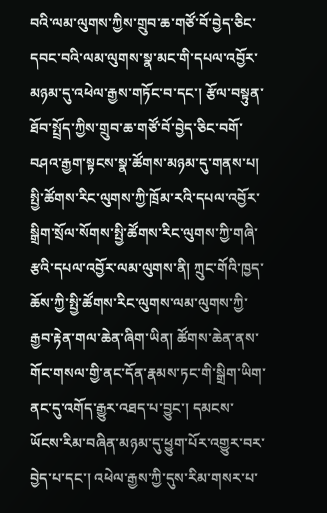བའི་ལམ་ལུགས་ཀྱིས་གྲུབ་ཆ་གཙོ་བོ་བྱེད་ཅིང་དབང་བའི་ལམ་ལུགས་སྣ་མང་གི་དཔལ་འབྱོར་མཉམ་དུ་འཕེལ་རྒྱས་གཏོང་བ་དང་། རྩོལ་བསྟུན་ཐོབ་སྤྲོད་ཀྱིས་གྲུབ་ཆ་གཙོ་བོ་བྱེད་ཅིང་བགོ་བཤའ་རྒྱག་སྟངས་སྣ་ཚོགས་མཉམ་དུ་གནས་པ། སྤྱི་ཚོགས་རིང་ལུགས་ཀྱི་ཁྲོམ་རའི་དཔལ་འབྱོར་སྒྲིག་སྲོལ་སོགས་སྤྱི་ཚོགས་རིང་ལུགས་ཀྱི་གཞི་རྩའི་དཔལ་འབྱོར་ལམ་ལུགས་ནི། ཀྲུང་གོའི་ཁྱད་ཆོས་ཀྱི་སྤྱི་ཚོགས་རིང་ལུགས་ལམ་ལུགས་ཀྱི་རྒྱབ་རྟེན་གལ་ཆེན་ཞིག་ཡིན། ཚོགས་ཆེན་ནས་གོང་གསལ་གྱི་ནང་དོན་རྣམས་ཏང་གི་སྒྲིག་ཡིག་ནང་དུ་འགོད་རྒྱུར་འཐད་པ་བྱུང་། དམངས་ཡོངས་རིམ་བཞིན་མཉམ་དུ་ཕྱུག་པོར་འགྱུར་བར་བྱེད་པ་དང་། འཕེལ་རྒྱས་ཀྱི་དུས་རིམ་གསར་པ་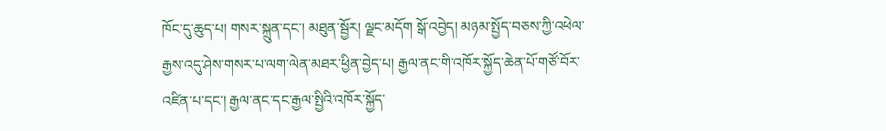ཁོང་དུ་ཆུད་པ། གསར་སྐྲུན་དང་། མཐུན་སྦྱོར། ལྗང་མདོག སྒོ་འབྱེད། མཉམ་སྤྱོད་བཅས་ཀྱི་འཕེལ་རྒྱས་འདུ་ཤེས་གསར་པ་ལག་ལེན་མཐར་ཕྱིན་བྱེད་པ། རྒྱལ་ནང་གི་འཁོར་སྐྱོད་ཆེན་པོ་གཙོ་བོར་འཛིན་པ་དང་། རྒྱལ་ནང་དང་རྒྱལ་སྤྱིའི་འཁོར་སྐྱོད་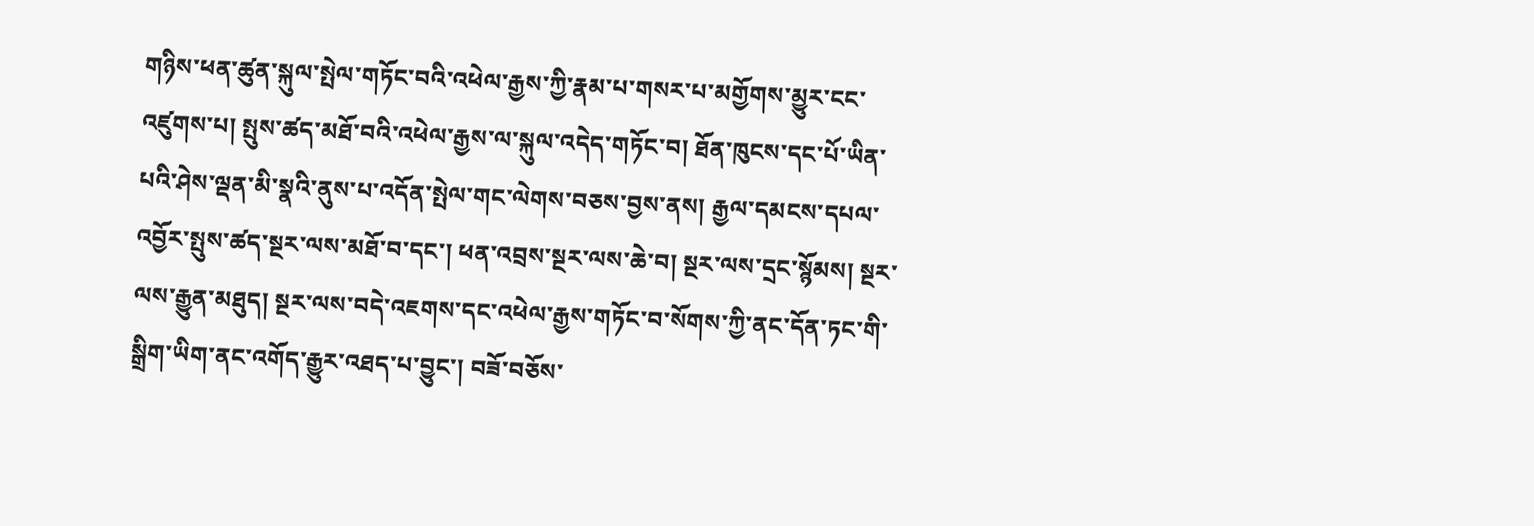གཉིས་ཕན་ཚུན་སྐུལ་སྤེལ་གཏོང་བའི་འཕེལ་རྒྱས་ཀྱི་རྣམ་པ་གསར་པ་མགྱོགས་མྱུར་ངང་འཛུགས་པ། སྤུས་ཚད་མཐོ་བའི་འཕེལ་རྒྱས་ལ་སྐུལ་འདེད་གཏོང་བ། ཐོན་ཁུངས་དང་པོ་ཡིན་པའི་ཤེས་ལྡན་མི་སྣའི་ནུས་པ་འདོན་སྤེལ་གང་ལེགས་བཅས་བྱས་ནས། རྒྱལ་དམངས་དཔལ་འབྱོར་སྤུས་ཚད་སྔར་ལས་མཐོ་བ་དང་། ཕན་འབྲས་སྔར་ལས་ཆེ་བ། སྔར་ལས་དྲང་སྙོམས། སྔར་ལས་རྒྱུན་མཐུད། སྔར་ལས་བདེ་འཇགས་དང་འཕེལ་རྒྱས་གཏོང་བ་སོགས་ཀྱི་ནང་དོན་ཏང་གི་སྒྲིག་ཡིག་ནང་འགོད་རྒྱུར་འཐད་པ་བྱུང་། བཟོ་བཅོས་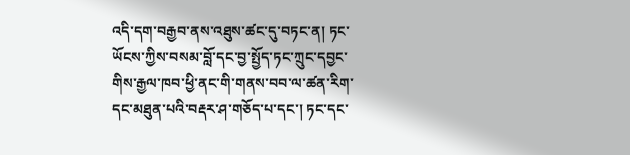འདི་དག་བརྒྱབ་ནས་འཐུས་ཚང་དུ་བཏང་ན། ཏང་ཡོངས་ཀྱིས་བསམ་བློ་དང་བྱ་སྤྱོད་ཏང་ཀྲུང་དབྱང་གིས་རྒྱལ་ཁབ་ཕྱི་ནང་གི་གནས་བབ་ལ་ཚན་རིག་དང་མཐུན་པའི་བརྡར་ཤ་གཅོད་པ་དང་། ཏང་དང་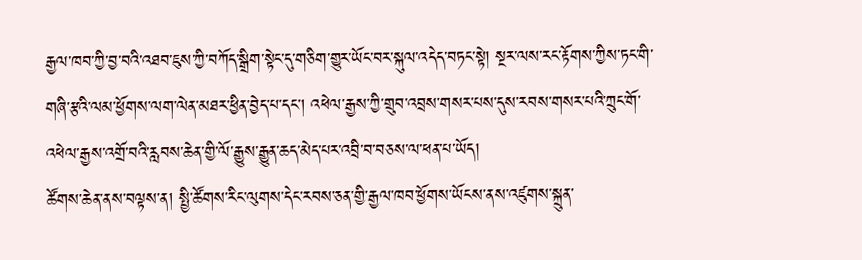རྒྱལ་ཁབ་ཀྱི་བྱ་བའི་འཐབ་ཇུས་ཀྱི་བཀོད་སྒྲིག་སྟེང་དུ་གཅིག་གྱུར་ཡོང་བར་སྐུལ་འདེད་བཏང་སྟེ། སྔར་ལས་རང་རྟོགས་ཀྱིས་ཏང་གི་གཞི་རྩའི་ལམ་ཕྱོགས་ལག་ལེན་མཐར་ཕྱིན་བྱེད་པ་དང་། འཕེལ་རྒྱས་ཀྱི་གྲུབ་འབྲས་གསར་པས་དུས་རབས་གསར་པའི་ཀྲུང་གོ་འཕེལ་རྒྱས་འགྲོ་བའི་རླབས་ཆེན་གྱི་ལོ་རྒྱུས་རྒྱུན་ཆད་མེད་པར་འབྲི་བ་བཅས་ལ་ཕན་པ་ཡོད།
ཚོགས་ཆེན་ནས་བལྟས་ན། སྤྱི་ཚོགས་རིང་ལུགས་དེང་རབས་ཅན་གྱི་རྒྱལ་ཁབ་ཕྱོགས་ཡོངས་ནས་འཛུགས་སྐྲུན་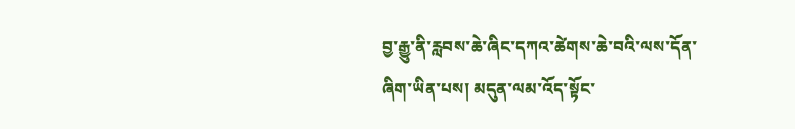བྱ་རྒྱུ་ནི་རླབས་ཆེ་ཞིང་དཀའ་ཚེགས་ཆེ་བའི་ལས་དོན་ཞིག་ཡིན་པས། མདུན་ལམ་འོད་སྟོང་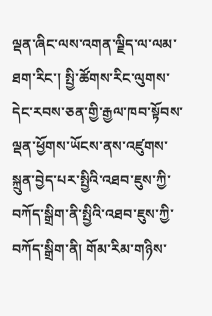ལྡན་ཞིང་ལས་འགན་ལྗིད་ལ་ལམ་ཐག་རིང་། སྤྱི་ཚོགས་རིང་ལུགས་དེང་རབས་ཅན་གྱི་རྒྱལ་ཁབ་སྟོབས་ལྡན་ཕྱོགས་ཡོངས་ནས་འཛུགས་སྐྲུན་བྱེད་པར་སྤྱིའི་འཐབ་ཇུས་ཀྱི་བཀོད་སྒྲིག་ནི་སྤྱིའི་འཐབ་ཇུས་ཀྱི་བཀོད་སྒྲིག་ནི། གོམ་རིམ་གཉིས་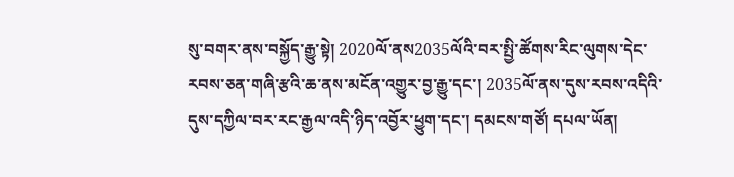སུ་བགར་ནས་བསྐྱོད་རྒྱུ་སྟེ། 2020ལོ་ནས2035ལོའི་བར་སྤྱི་ཚོགས་རིང་ལུགས་དེང་རབས་ཅན་གཞི་རྩའི་ཆ་ནས་མངོན་འགྱུར་བྱ་རྒྱུ་དང་། 2035ལོ་ནས་དུས་རབས་འདིའི་དུས་དཀྱིལ་བར་རང་རྒྱལ་འདི་ཉིད་འབྱོར་ཕྱུག་དང་། དམངས་གཙོ། དཔལ་ཡོན།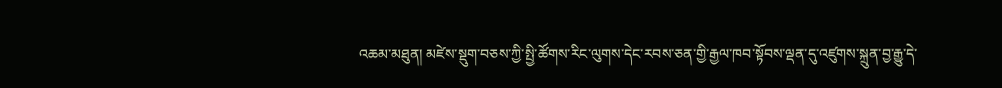འཆམ་མཐུན། མཛེས་སྡུག་བཅས་ཀྱི་སྤྱི་ཚོགས་རིང་ལུགས་དེང་རབས་ཅན་གྱི་རྒྱལ་ཁབ་སྟོབས་ལྡན་དུ་འཛུགས་སྐྲུན་བྱ་རྒྱུ་དེ་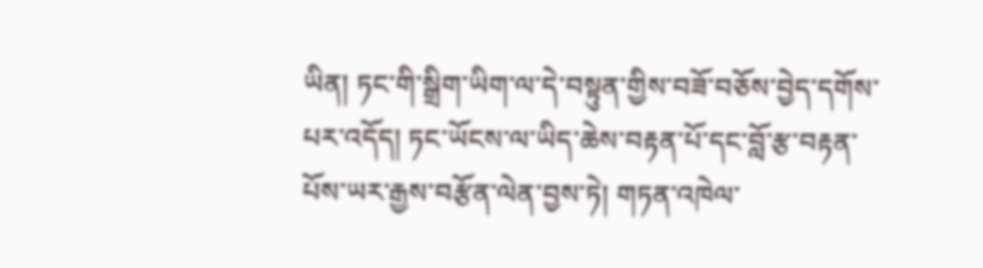ཡིན། ཏང་གི་སྒྲིག་ཡིག་ལ་དེ་བསྟུན་གྱིས་བཟོ་བཅོས་བྱེད་དགོས་པར་འདོད། ཏང་ཡོངས་ལ་ཡིད་ཆེས་བརྟན་པོ་དང་བློ་རྩ་བརྟན་པོས་ཡར་རྒྱས་བརྩོན་ལེན་བྱས་ཏེ། གཏན་འཁེལ་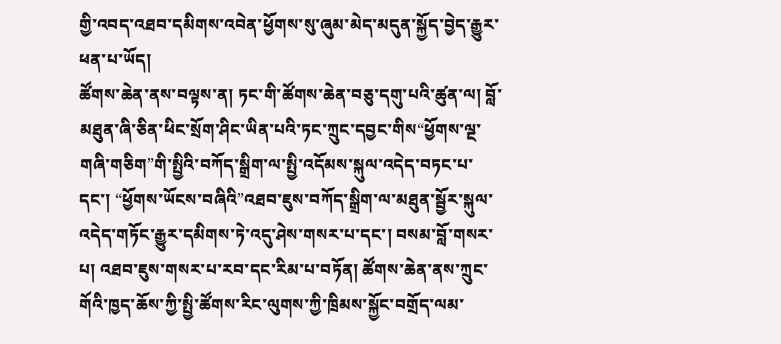གྱི་འབད་འཐབ་དམིགས་འབེན་ཕྱོགས་སུ་ཞུམ་མེད་མདུན་སྐྱོད་བྱེད་རྒྱུར་ཕན་པ་ཡོད།
ཚོགས་ཆེན་ནས་བལྟས་ན། ཏང་གི་ཚོགས་ཆེན་བཅུ་དགུ་པའི་ཚུན་ལ། བློ་མཐུན་ཞི་ཅིན་ཕིང་སྲོག་ཤིང་ཡིན་པའི་ཏང་ཀྲུང་དབྱང་གིས“ཕྱོགས་ལྔ་གཞི་གཅིག”གི་སྤྱིའི་བཀོད་སྒྲིག་ལ་སྤྱི་འདོམས་སྐུལ་འདེད་བཏང་པ་དང་། “ཕྱོགས་ཡོངས་བཞིའི”འཐབ་ཇུས་བཀོད་སྒྲིག་ལ་མཐུན་སྦྱོར་སྐུལ་འདེད་གཏོང་རྒྱུར་དམིགས་ཏེ་འདུ་ཤེས་གསར་པ་དང་། བསམ་བློ་གསར་པ། འཐབ་ཇུས་གསར་པ་རབ་དང་རིམ་པ་བཏོན། ཚོགས་ཆེན་ནས་ཀྲུང་གོའི་ཁྱད་ཆོས་ཀྱི་སྤྱི་ཚོགས་རིང་ལུགས་ཀྱི་ཁྲིམས་སྐྱོང་བགྲོད་ལམ་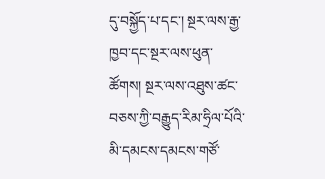དུ་བསྐྱོད་པ་དང་། སྔར་ལས་རྒྱ་ཁྱབ་དང་སྔར་ལས་ཕུན་ཚོགས། སྔར་ལས་འཐུས་ཚང་བཅས་ཀྱི་བརྒྱུད་རིམ་ཧྲིལ་པོའི་མི་དམངས་དམངས་གཙོ་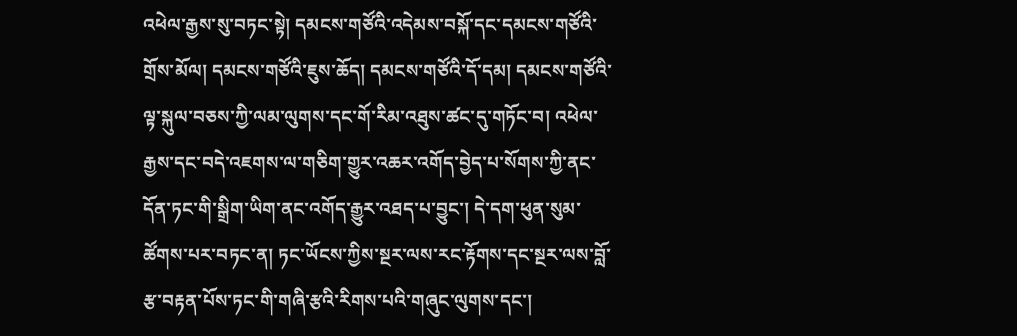འཕེལ་རྒྱས་སུ་བཏང་སྟེ། དམངས་གཙོའི་འདེམས་བསྐོ་དང་དམངས་གཙོའི་གྲོས་མོལ། དམངས་གཙོའི་ཇུས་ཆོད། དམངས་གཙོའི་དོ་དམ། དམངས་གཙོའི་ལྟ་སྐུལ་བཅས་ཀྱི་ལམ་ལུགས་དང་གོ་རིམ་འཐུས་ཚང་དུ་གཏོང་བ། འཕེལ་རྒྱས་དང་བདེ་འཇགས་ལ་གཅིག་གྱུར་འཆར་འགོད་བྱེད་པ་སོགས་ཀྱི་ནང་དོན་ཏང་གི་སྒྲིག་ཡིག་ནང་འགོད་རྒྱུར་འཐད་པ་བྱུང་། དེ་དག་ཕུན་སུམ་ཚོགས་པར་བཏང་ན། ཏང་ཡོངས་ཀྱིས་སྔར་ལས་རང་རྟོགས་དང་སྔར་ལས་བློ་རྩ་བརྟན་པོས་ཏང་གི་གཞི་རྩའི་རིགས་པའི་གཞུང་ལུགས་དང་།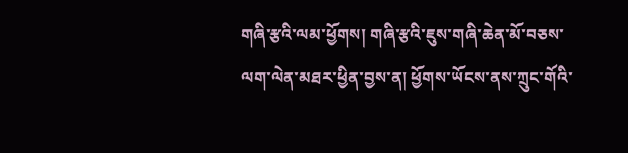གཞི་རྩའི་ལམ་ཕྱོགས། གཞི་རྩའི་ཇུས་གཞི་ཆེན་མོ་བཅས་ལག་ལེན་མཐར་ཕྱིན་བྱས་ན། ཕྱོགས་ཡོངས་ནས་ཀྲུང་གོའི་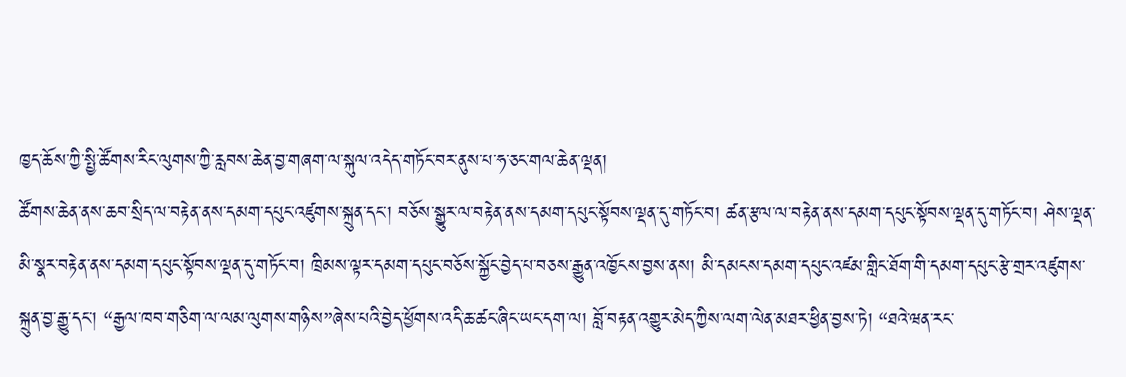ཁྱད་ཆོས་ཀྱི་སྤྱི་ཚོགས་རིང་ལུགས་ཀྱི་རླབས་ཆེན་བྱ་གཞག་ལ་སྐུལ་འདེད་གཏོང་བར་ནུས་པ་ཧ་ཅང་གལ་ཆེན་ལྡན།
ཚོགས་ཆེན་ནས་ཆབ་སྲིད་ལ་བརྟེན་ནས་དམག་དཔུང་འཛུགས་སྐྲུན་དང་། བཅོས་སྒྱུར་ལ་བརྟེན་ནས་དམག་དཔུང་སྟོབས་ལྡན་དུ་གཏོང་བ། ཚན་རྩལ་ལ་བརྟེན་ནས་དམག་དཔུང་སྟོབས་ལྡན་དུ་གཏོང་བ། ཤེས་ལྡན་མི་སྣར་བརྟེན་ནས་དམག་དཔུང་སྟོབས་ལྡན་དུ་གཏོང་བ། ཁྲིམས་ལྟར་དམག་དཔུང་བཅོས་སྐྱོང་བྱེད་པ་བཅས་རྒྱུན་འཁྱོངས་བྱས་ནས། མི་དམངས་དམག་དཔུང་འཛམ་གླིང་ཐོག་གི་དམག་དཔུང་རྩེ་གྲར་འཛུགས་སྐྲུན་བྱ་རྒྱུ་དང་། “རྒྱལ་ཁབ་གཅིག་ལ་ལམ་ལུགས་གཉིས”ཞེས་པའི་བྱེད་ཕྱོགས་འདི་ཆ་ཚང་ཞིང་ཡང་དག་ལ། བློ་བརྟན་འགྱུར་མེད་ཀྱིས་ལག་ལེན་མཐར་ཕྱིན་བྱས་ཏེ། “ཐའེ་ཝན་རང་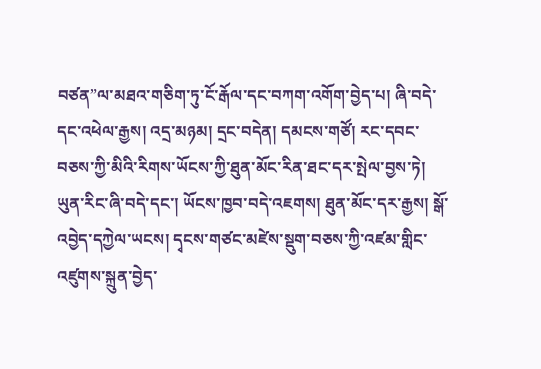བཙན”ལ་མཐའ་གཅིག་ཏུ་ངོ་རྒོལ་དང་བཀག་འགོག་བྱེད་པ། ཞི་བདེ་དང་འཕེལ་རྒྱས། འདྲ་མཉམ། དྲང་བདེན། དམངས་གཙོ། རང་དབང་བཅས་ཀྱི་མིའི་རིགས་ཡོངས་ཀྱི་ཐུན་མོང་རིན་ཐང་དར་སྤེལ་བྱས་ཏེ། ཡུན་རིང་ཞི་བདེ་དང་། ཡོངས་ཁྱབ་བདེ་འཇགས། ཐུན་མོང་དར་རྒྱས། སྒོ་འབྱེད་དཀྱེལ་ཡངས། དྭངས་གཙང་མཛེས་སྡུག་བཅས་ཀྱི་འཛམ་གླིང་འཛུགས་སྐྲུན་བྱེད་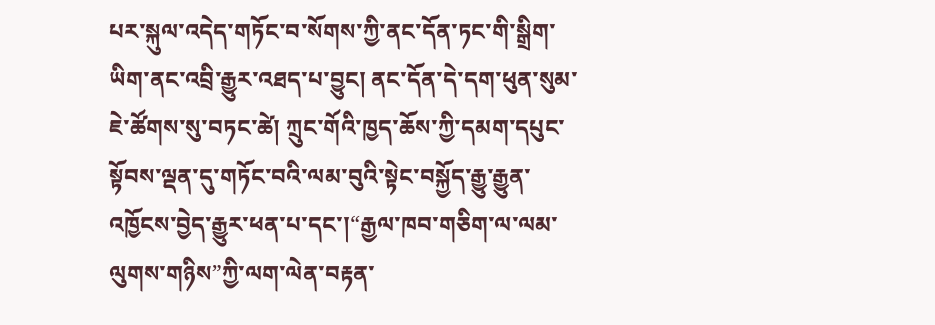པར་སྐུལ་འདེད་གཏོང་བ་སོགས་ཀྱི་ནང་དོན་ཏང་གི་སྒྲིག་ཡིག་ནང་འབྲི་རྒྱུར་འཐད་པ་བྱུང། ནང་དོན་དེ་དག་ཕུན་སུམ་ཇེ་ཚོགས་སུ་བཏང་ཚེ། ཀྲུང་གོའི་ཁྱད་ཆོས་ཀྱི་དམག་དཔུང་སྟོབས་ལྡན་དུ་གཏོང་བའི་ལམ་བུའི་སྟེང་བསྐྱོད་རྒྱུ་རྒྱུན་འཁྱོངས་བྱེད་རྒྱུར་ཕན་པ་དང་།“རྒྱལ་ཁབ་གཅིག་ལ་ལམ་ལུགས་གཉིས”ཀྱི་ལག་ལེན་བརྟན་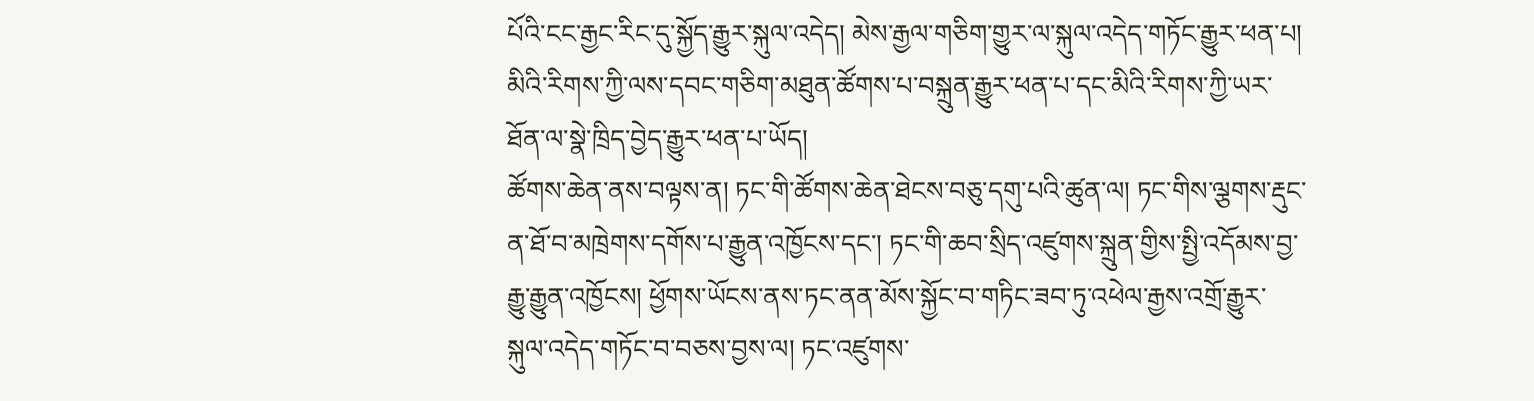པོའི་ངང་རྒྱང་རིང་དུ་སྐྱོད་རྒྱུར་སྐུལ་འདེད། མེས་རྒྱལ་གཅིག་གྱུར་ལ་སྐུལ་འདེད་གཏོང་རྒྱུར་ཕན་པ། མིའི་རིགས་ཀྱི་ལས་དབང་གཅིག་མཐུན་ཚོགས་པ་བསྐྲུན་རྒྱུར་ཕན་པ་དང་མིའི་རིགས་ཀྱི་ཡར་ཐོན་ལ་སྣེ་ཁྲིད་བྱེད་རྒྱུར་ཕན་པ་ཡོད།
ཚོགས་ཆེན་ནས་བལྟས་ན། ཏང་གི་ཚོགས་ཆེན་ཐེངས་བཅུ་དགུ་པའི་ཚུན་ལ། ཏང་གིས་ལྕགས་རྡུང་ན་ཐོ་བ་མཁྲེགས་དགོས་པ་རྒྱུན་འཁྱོངས་དང་། ཏང་གི་ཆབ་སྲིད་འཛུགས་སྐྲུན་གྱིས་སྤྱི་འདོམས་བྱ་རྒྱུ་རྒྱུན་འཁྱོངས། ཕྱོགས་ཡོངས་ནས་ཏང་ནན་མོས་སྐྱོང་བ་གཏིང་ཟབ་ཏུ་འཕེལ་རྒྱས་འགྲོ་རྒྱུར་སྐུལ་འདེད་གཏོང་བ་བཅས་བྱས་ལ། ཏང་འཛུགས་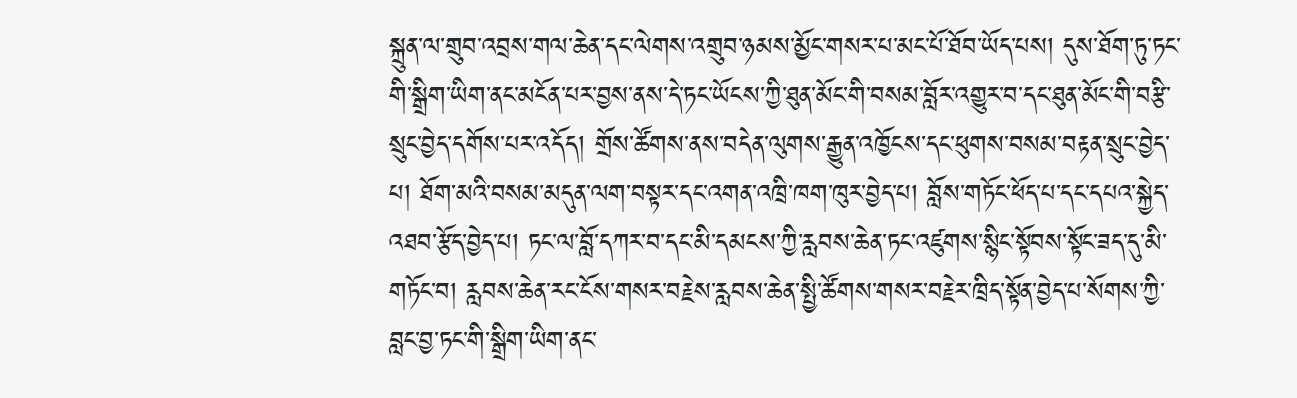སྐྲུན་ལ་གྲུབ་འབྲས་གལ་ཆེན་དང་ལེགས་འགྲུབ་ཉམས་མྱོང་གསར་པ་མང་པོ་ཐོབ་ཡོད་པས། དུས་ཐོག་ཏུ་ཏང་གི་སྒྲིག་ཡིག་ནང་མངོན་པར་བྱས་ནས་དེ་ཏང་ཡོངས་ཀྱི་ཐུན་མོང་གི་བསམ་བློར་འགྱུར་བ་དང་ཐུན་མོང་གི་བརྩི་སྲུང་བྱེད་དགོས་པར་འདོད། གྲོས་ཚོགས་ནས་བདེན་ལུགས་རྒྱུན་འཁྱོངས་དང་ཕུགས་བསམ་བརྟན་སྲུང་བྱེད་པ། ཐོག་མའི་བསམ་མདུན་ལག་བསྟར་དང་འགན་འཁྲི་ཁག་ཁུར་བྱེད་པ། བློས་གཏོང་ཕོད་པ་དང་དཔའ་སྐྱེད་འཐབ་རྩོད་བྱེད་པ། ཏང་ལ་བློ་དཀར་བ་དང་མི་དམངས་ཀྱི་རླབས་ཆེན་ཏང་འཛུགས་སྙིང་སྟོབས་སྟོང་ཟད་དུ་མི་གཏོང་བ། རླབས་ཆེན་རང་ངོས་གསར་བརྗེས་རླབས་ཆེན་སྤྱི་ཚོགས་གསར་བརྗེར་ཁྲིད་སྟོན་བྱེད་པ་སོགས་ཀྱི་བླང་བྱ་ཏང་གི་སྒྲིག་ཡིག་ནང་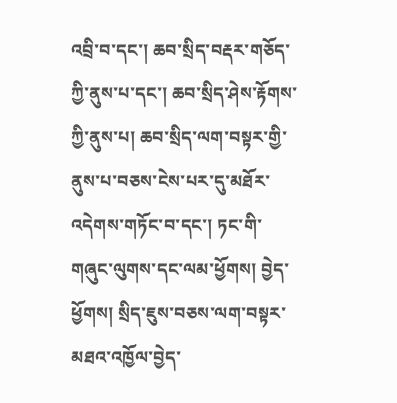འབྲི་བ་དང་། ཆབ་སྲིད་བརྡར་གཅོད་ཀྱི་ནུས་པ་དང་། ཆབ་སྲིད་ཤེས་རྟོགས་ཀྱི་ནུས་པ། ཆབ་སྲིད་ལག་བསྟར་གྱི་ནུས་པ་བཅས་ངེས་པར་དུ་མཐོར་འདེགས་གཏོང་བ་དང་། ཏང་གི་གཞུང་ལུགས་དང་ལམ་ཕྱོགས། བྱེད་ཕྱོགས། སྲིད་ཇུས་བཅས་ལག་བསྟར་མཐའ་འཁྱོལ་བྱེད་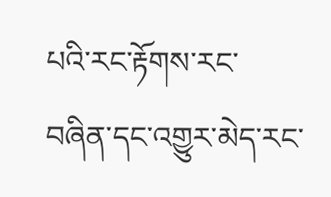པའི་རང་རྟོགས་རང་བཞིན་དང་འགྱུར་མེད་རང་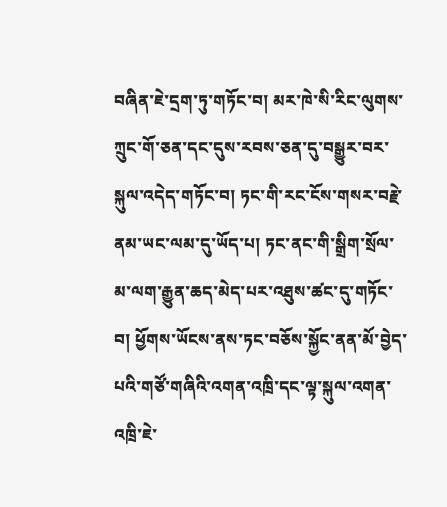བཞིན་ཇེ་དྲག་ཏུ་གཏོང་བ། མར་ཁེ་སི་རིང་ལུགས་ཀྲུང་གོ་ཅན་དང་དུས་རབས་ཅན་དུ་བསྒྱུར་བར་སྐུལ་འདེད་གཏོང་བ། ཏང་གི་རང་ངོས་གསར་བརྗེ་ནམ་ཡང་ལམ་དུ་ཡོད་པ། ཏང་ནང་གི་སྒྲིག་སྲོལ་མ་ལག་རྒྱུན་ཆད་མེད་པར་འཐུས་ཚང་དུ་གཏོང་བ། ཕྱོགས་ཡོངས་ནས་ཏང་བཅོས་སྐྱོང་ནན་མོ་བྱེད་པའི་གཙོ་གཞིའི་འགན་འཁྲི་དང་ལྟ་སྐུལ་འགན་འཁྲི་ཇེ་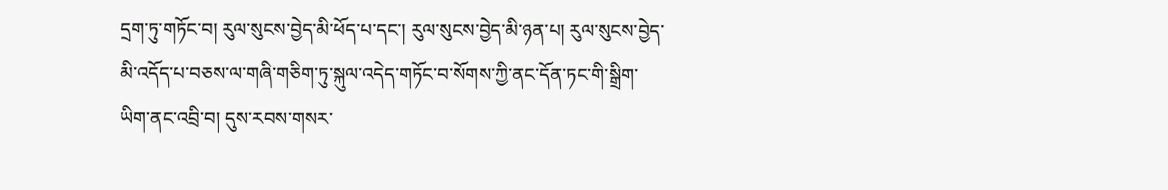དྲག་ཏུ་གཏོང་བ། རུལ་སུངས་བྱེད་མི་ཕོད་པ་དང་། རུལ་སུངས་བྱེད་མི་ཉན་པ། རུལ་སུངས་བྱེད་མི་འདོད་པ་བཅས་ལ་གཞི་གཅིག་ཏུ་སྐུལ་འདེད་གཏོང་བ་སོགས་ཀྱི་ནང་དོན་ཏང་གི་སྒྲིག་ཡིག་ནང་འབྲི་བ། དུས་རབས་གསར་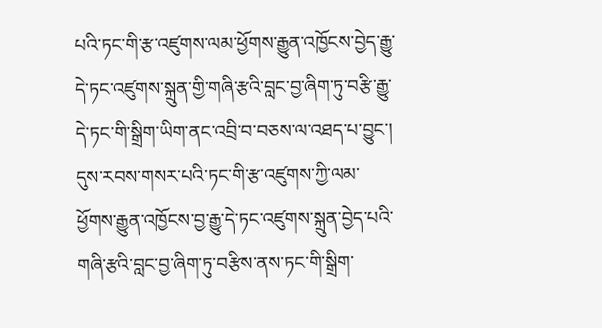པའི་ཏང་གི་རྩ་འཛུགས་ལམ་ཕྱོགས་རྒྱུན་འཁྱོངས་བྱེད་རྒྱུ་དེ་ཏང་འཛུགས་སྐྲུན་གྱི་གཞི་རྩའི་བླང་བྱ་ཞིག་ཏུ་བརྩི་རྒྱུ་དེ་ཏང་གི་སྒྲིག་ཡིག་ནང་འབྲི་བ་བཅས་ལ་འཐད་པ་བྱུང་། དུས་རབས་གསར་པའི་ཏང་གི་རྩ་འཛུགས་ཀྱི་ལམ་ཕྱོགས་རྒྱུན་འཁྱོངས་བྱ་རྒྱུ་དེ་ཏང་འཛུགས་སྐྲུན་བྱེད་པའི་གཞི་རྩའི་བླང་བྱ་ཞིག་ཏུ་བརྩིས་ནས་ཏང་གི་སྒྲིག་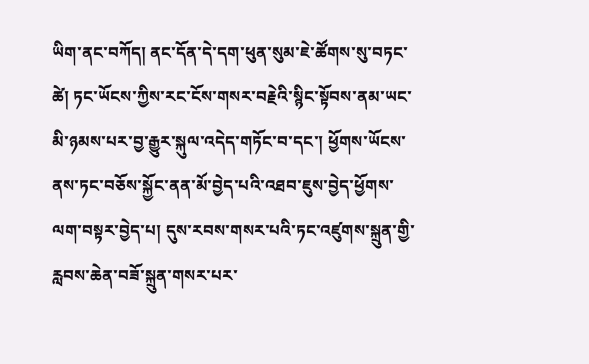ཡིག་ནང་བཀོད། ནང་དོན་དེ་དག་ཕུན་སུམ་ཇེ་ཚོགས་སུ་བཏང་ཚེ། ཏང་ཡོངས་ཀྱིས་རང་ངོས་གསར་བརྗེའི་སྙིང་སྟོབས་ནམ་ཡང་མི་ཉམས་པར་བྱ་རྒྱུར་སྐུལ་འདེད་གཏོང་བ་དང་། ཕྱོགས་ཡོངས་ནས་ཏང་བཅོས་སྐྱོང་ནན་མོ་བྱེད་པའི་འཐབ་ཇུས་བྱེད་ཕྱོགས་ལག་བསྟར་བྱེད་པ། དུས་རབས་གསར་པའི་ཏང་འཛུགས་སྐྲུན་གྱི་རླབས་ཆེན་བཟོ་སྐྲུན་གསར་པར་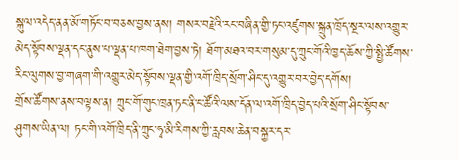སྐུལ་འདེད་ནན་མོ་གཏོང་བ་བཅས་བྱས་ནས། གསར་བརྗེའི་རང་བཞིན་གྱི་ཏང་འཛུགས་སྐྲུན་ཁྲོད་སྔར་ལས་འགྱུར་མེད་སྟོབས་ལྡན་དང་ནུས་པ་ལྡན་པ་ཁག་ཐེག་བྱས་ཏེ། ཐོག་མཐའ་བར་གསུམ་དུ་ཀྲུང་གོའི་ཁྱད་ཆོས་ཀྱི་སྤྱི་ཚོགས་རིང་ལུགས་བྱ་གཞག་གི་འགྱུར་མེད་སྟོབས་ལྡན་གྱི་འགོ་ཁྲིད་སྲོག་ཤིང་དུ་འགྱུར་བར་བྱེད་དགོས།
གྲོས་ཚོགས་ནས་བལྟས་ན། ཀྲུང་གོ་གུང་ཁྲན་ཏང་ནི་ང་ཚོའི་ལས་དོན་ལ་འགོ་ཁྲིད་བྱེད་པའི་སྲོག་ཤིང་སྟོབས་ཤུགས་ཡིན་ལ། ཏང་གི་འགོ་ཁྲིད་ནི་ཀྲུང་ཧྭ་མི་རིགས་ཀྱི་རླབས་ཆེན་བསྐྱར་དར་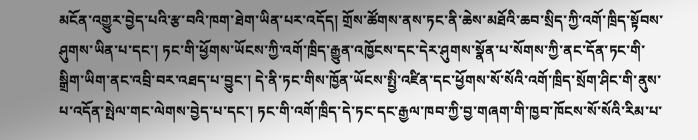མངོན་འགྱུར་བྱེད་པའི་རྩ་བའི་ཁག་ཐེག་ཡིན་པར་འདོད། གྲོས་ཚོགས་ནས་ཏང་ནི་ཆེས་མཐོའི་ཆབ་སྲིད་ཀྱི་འགོ་ཁྲིད་སྟོབས་ཤུགས་ཡིན་པ་དང་། ཏང་གི་ཕྱོགས་ཡོངས་ཀྱི་འགོ་ཁྲིད་རྒྱུན་འཁྱོངས་དང་དེར་ཤུགས་སྣོན་པ་སོགས་ཀྱི་ནང་དོན་ཏང་གི་སྒྲིག་ཡིག་ནང་འབྲི་བར་འཐད་པ་བྱུང་། དེ་ནི་ཏང་གིས་ཁྱོན་ཡོངས་སྤྱི་འཛིན་དང་ཕྱོགས་སོ་སོའི་འགོ་ཁྲིད་སྲོག་ཤིང་གི་ནུས་པ་འདོན་སྤེལ་གང་ལེགས་བྱེད་པ་དང་། ཏང་གི་འགོ་ཁྲིད་དེ་ཏང་དང་རྒྱལ་ཁབ་ཀྱི་བྱ་གཞག་གི་ཁྱབ་ཁོངས་སོ་སོའི་རིམ་པ་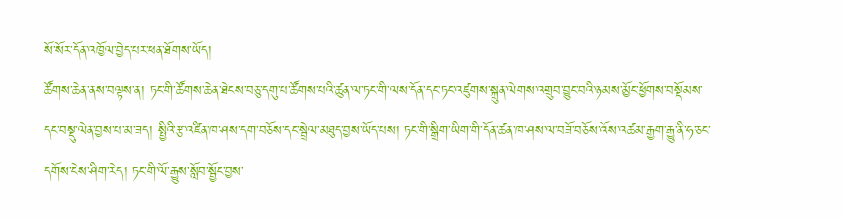སོ་སོར་དོན་འཁྱོལ་བྱེད་པར་ཕན་ཐོགས་ཡོད།
ཚོགས་ཆེན་ནས་བལྟས་ན། ཏང་གི་ཚོགས་ཆེན་ཐེངས་བཅུ་དགུ་པ་ཚོགས་པའི་ཚུན་ལ་ཏང་གི་ལས་དོན་དང་ཏང་འཛུགས་སྐྲུན་ལེགས་འགྲུབ་བྱུང་བའི་ཉམས་མྱོང་ཕྱོགས་བསྡོམས་དང་བསྡུ་ལེན་བྱས་པ་མ་ཟད། སྤྱིའི་རྩ་འཛིན་ཁ་ཤས་དག་བཅོས་དང་སྦྲེལ་མཐུད་བྱས་ཡོད་པས། ཏང་གི་སྒྲིག་ཡིག་གི་དོན་ཚན་ཁ་ཤས་ལ་བཟོ་བཅོས་འོས་འཚམ་རྒྱག་རྒྱུ་ནི་ཧ་ཅང་དགོས་ངེས་ཤིག་རེད། ཏང་གི་ལོ་རྒྱུས་སློབ་སྦྱོང་བྱས་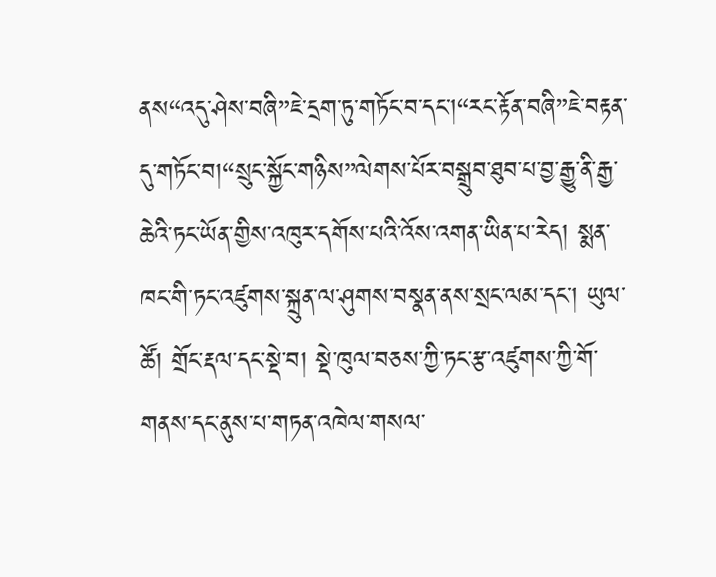ནས“འདུ་ཤེས་བཞི”ཇེ་དྲག་ཏུ་གཏོང་བ་དང་།“རང་རྟོན་བཞི”ཇེ་བརྟན་དུ་གཏོང་བ།“སྲུང་སྐྱོང་གཉིས”ལེགས་པོར་བསྒྲུབ་ཐུབ་པ་བྱ་རྒྱུ་ནི་རྒྱ་ཆེའི་ཏང་ཡོན་གྱིས་འཁུར་དགོས་པའི་འོས་འགན་ཡིན་པ་རེད། སྨན་ཁང་གི་ཏང་འཛུགས་སྐྲུན་ལ་ཤུགས་བསྣན་ནས་སྲང་ལམ་དང་། ཡུལ་ཚོ། གྲོང་རྡལ་དང་སྡེ་བ། སྡེ་ཁུལ་བཅས་ཀྱི་ཏང་རྩ་འཛུགས་ཀྱི་གོ་གནས་དང་ནུས་པ་གཏན་འཁེལ་གསལ་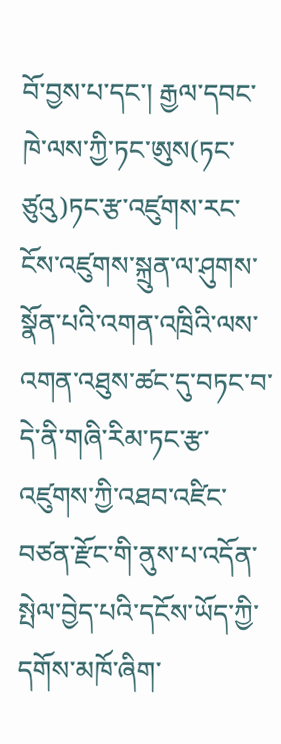བོ་བྱས་པ་དང་། རྒྱལ་དབང་ཁེ་ལས་ཀྱི་ཏང་ཨུས(ཏང་ཙུའུ)ཏང་རྩ་འཛུགས་རང་ངོས་འཛུགས་སྐྲུན་ལ་ཤུགས་སྣོན་པའི་འགན་འཁྲིའི་ལས་འགན་འཐུས་ཚང་དུ་བཏང་བ་དེ་ནི་གཞི་རིམ་ཏང་རྩ་འཛུགས་ཀྱི་འཐབ་འཛིང་བཙན་རྫོང་གི་ནུས་པ་འདོན་སྤེལ་བྱེད་པའི་དངོས་ཡོད་ཀྱི་དགོས་མཁོ་ཞིག་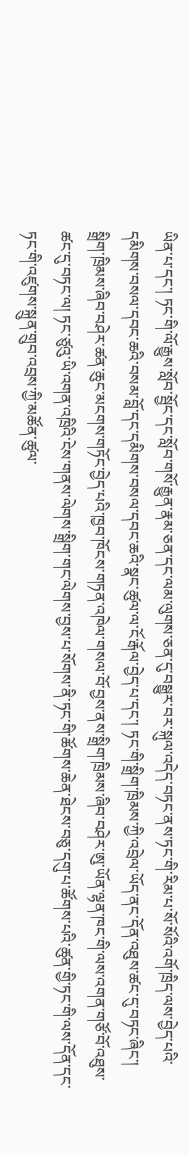ཡིན་པ་དང་། ཏང་གི་ལོ་རྒྱུས་སློབ་སྦྱོང་དང་སློབ་གསོ་རྒྱུན་རྣམ་ཅན་དང་ལམ་ལུགས་ཅན་དུ་བསྒྱུར་བར་སྐུལ་འདེད་བཏང་ནས་ཏང་གི་རིམ་པ་སོ་སོའི་འགོ་ཁྲིད་ལས་བྱེད་པའི་དམིགས་བསལ་དབང་ཆའི་བསམ་བློ་དང་དམིགས་བསལ་དབང་ཆའི་སྣང་ཚུལ་ལ་ངོ་རྒོལ་བྱེད་པ་དང་། ཏང་གི་སྒྲིག་ཁྲིམས་ཀྱི་འབྲེལ་ཡོད་ནང་དོན་འཐུས་ཚང་དུ་བཏང་ཞིང་། སྒྲིག་ཁྲིམས་ཞིབ་བཤེར་ཚན་ཆུང་མངགས་གཏོང་བྱེད་པའི་ཁྱབ་ཁོངས་གཏན་འཁེལ་གསལ་བོ་བྱས་ནས་སྒྲིག་ཁྲིམས་ཞིབ་བཤེར་ཨུ་ཡོན་ལྷན་ཁང་གི་ལས་འགན་གཙོ་བོ་འཐུས་ཚང་དུ་བཏང་ལ། ཏང་ཙུའུ་ཡི་འགན་འཁྲིའི་ངེས་གནས་ལེགས་སྒྲིག་གང་ལེགས་བྱས་པ་སོགས་ནི་ཏང་གི་ཚོགས་ཆེན་ཐེངས་བཅུ་དགུ་པ་ཚོགས་པའི་ཚུན་གྱི་ཏང་གི་ལས་དོན་དང་ཏང་གི་འཛུགས་སྐྲུན་གྲུབ་འབྲས་ཀྱི་མཚོན་ཚུལ་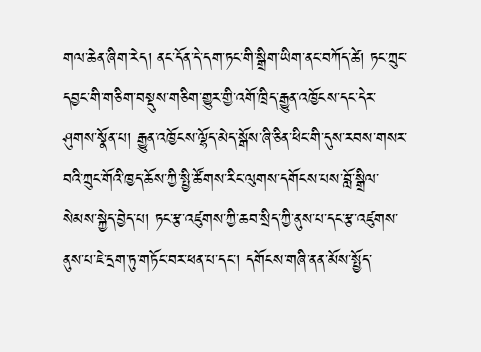གལ་ཆེན་ཞིག་རེད། ནང་དོན་དེ་དག་ཏང་གི་སྒྲིག་ཡིག་ནང་བཀོད་ཚེ། ཏང་ཀྲུང་དབྱང་གི་གཅིག་བསྡུས་གཅིག་གྱུར་གྱི་འགོ་ཁྲིད་རྒྱུན་འཁྱོངས་དང་དེར་ཤུགས་སྣོན་པ། རྒྱུན་འཁྱོངས་ལྷོད་མེད་སྒོས་ཞི་ཅིན་ཕིང་གི་དུས་རབས་གསར་བའི་ཀྲུང་གོའི་ཁྱད་ཆོས་ཀྱི་སྤྱི་ཚོགས་རིང་ལུགས་དགོངས་པས་བློ་སྒྲིལ་སེམས་སྐྱེད་བྱེད་པ། ཏང་རྩ་འཛུགས་ཀྱི་ཆབ་སྲིད་ཀྱི་ནུས་པ་དང་རྩ་འཛུགས་ནུས་པ་ཇེ་དྲག་ཏུ་གཏོང་བར་ཕན་པ་དང་། དགོངས་གཞི་ནན་མོས་སྤྱོད་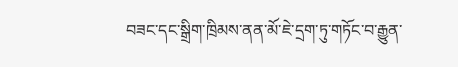བཟང་དང་སྒྲིག་ཁྲིམས་ནན་མོ་ཇེ་དྲག་ཏུ་གཏོང་བ་རྒྱུན་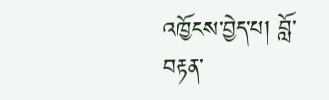འཁྱོངས་བྱེད་པ། བློ་བརྟན་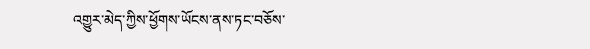འགྱུར་མེད་ཀྱིས་ཕྱོགས་ཡོངས་ནས་ཏང་བཅོས་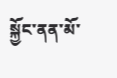སྐྱོང་ནན་མོ་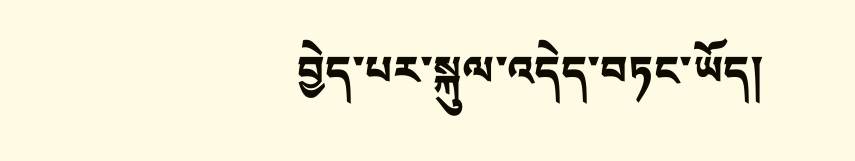བྱེད་པར་སྐུལ་འདེད་བཏང་ཡོད།